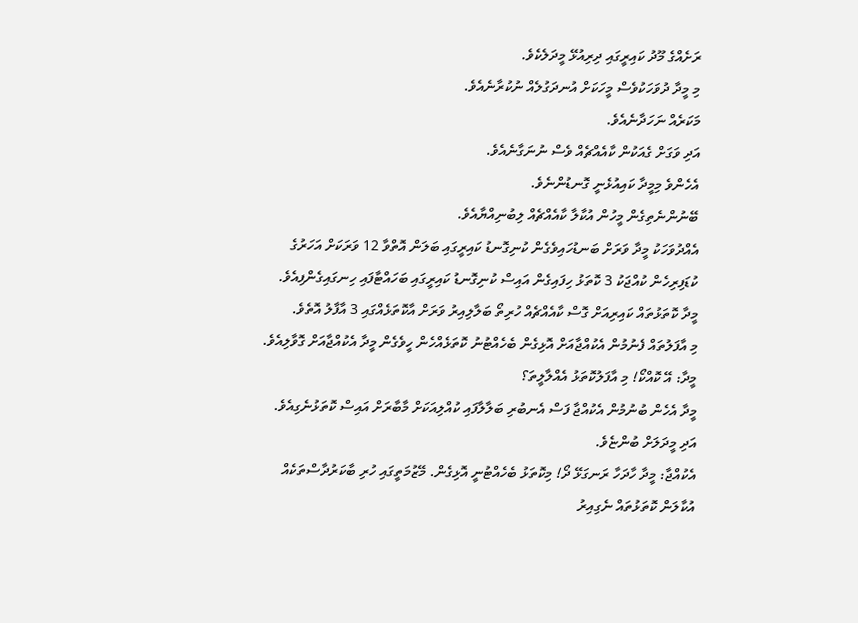ރަށެއްގެ މޫދު ކައިރީގައި ދިރިއުޅޭ މީދަލެކެވެ.
މި މީދާ ދުވަހަކުވެސް މީހަކަށް އުނދަގުލެއް ނުކުރާނެއެވެ.
މަކަރެއް ނަހަދާނެއެވެ.
އަދި ވަގަށް ގެއަކުން ކާއެއްޗެއް ވެސް ނުނަގާނެއެވެ.
އެހެންވެ މިމީދާ ކައިއުޅެނީ ގޮނޑުންނެވެ.
ބޭނުންނެތިގެން މީހުން އުކާލާ ކާއެއްޗެއް ލިބުނިއްޔާއެވެ.
އެއްދުވަހަކު މީދާ ވަރަށް ބަނޑުހައިވެގެން ކުނިގޮނޑު ކައިރީގައި ބަލަން އޮތްވާ 12 ވަރަކަށް އަހަރުގެ ކުޑަފިރިހެން ކުއްޖަކު 3 ކޮތަޅު ހިފައިގެން އައިސް ކުނިގޮނޑު ކައިރީގައި ބަހައްޓާފައި ހިނގައިގެންފިއެވެ.
މީދާ ކޮތަޅުތައް ކައިރިއަށް ގޮސް ކާއެއްޗެއް ހުރިތޯ ބަލާލިއިރު ވަރަށް އާކޮތަޅެއްގައި 3 އާފާލު އޮތެވެ.
މި އާފަލުތައް ފެނުމުން އެކުއްޖާއަށް އޮޅިގެން ބެހެއްޓުނު ކޮތަޅެއްހެން ހީވެގެން މީދާ އެކުއްޖާއަށް ގޮވާލިއެވެ.
މީދާ: އޭ ކޮއްކޯ! މި އާފަލުކޮތަޅު އެއްލާލީތަ؟
މީދާ އެހެން ބުނުމުން އެކުއްޖާ ފަސް އެނބުރި ބަލާލާފައި ކުއްލިއަކަށް މާބާރަށް އައިސް ކޮތަޅުނެގިއެވެ.
އަދި މީދަލަށް ބުންޏެވެ.
އެކުއްޖާ: މީދާ ހާދަހާ ރަނގަޅޭ ދޯ! މިކޮތަޅު ބެހެއްޓުނީ އޮޅިގެން. މޭޒުމަތީގައި ހުރި ބާކަރުދާސްތަކެއް އުކާލަން ކޮތަޅުތައް ނެގިއިރު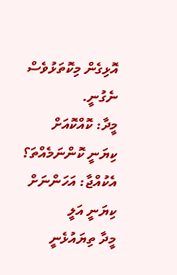އޮޅިގެން މިކޮތަޅުވެސް ނެގުނީ.
މީދާ: ކޮއްކޮއަށް ކިޔަނީ ކޮންނަމެއްތަ؟
އެކުއްޖާ: އަހަންނަށް ކިޔަނީ އަލީ
މީދާ ތިޔައުޅެނީ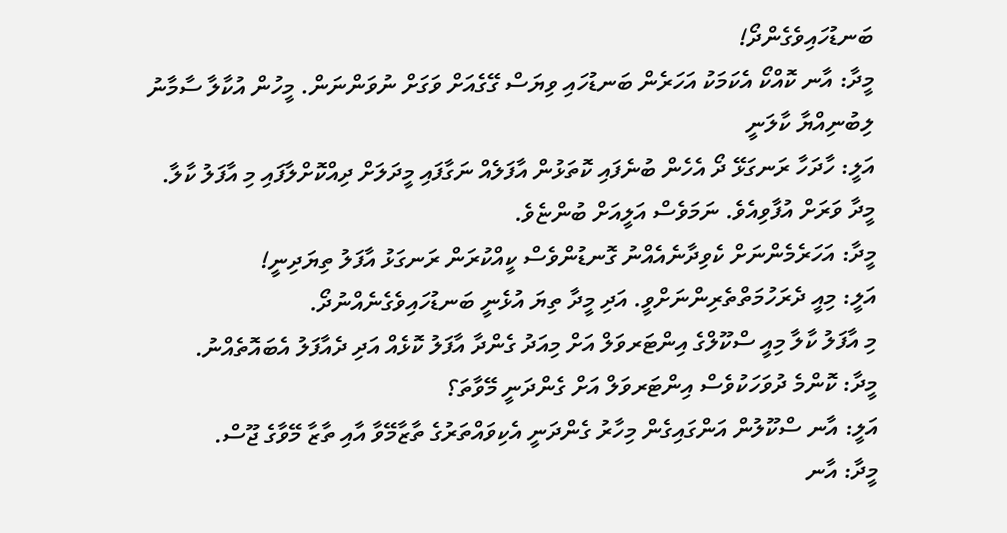ބަނޑުހައިވެގެންދޯ!
މީދާ: އާނ ކޮއްކޯ އެކަމަކު އަހަރެން ބަނޑުހައި ވިޔަސް ގޭގެއަށް ވަގަށް ނުވަންނަން. މީހުން އުކާލާ ސާމާނު ލިބުނިއްޔާ ކާލަނީ
އަލީ: ހާދަހާ ރަނގަޅޭ ދޯ އެހެން ބުނެފައި ކޮތަޅުން އާފަލެއް ނަގާފައި މީދަލަށް ދިއްކޮށްލާފައި މި އާފަލު ކާލާ.
މީދާ ވަރަށް އުފާވިއެވެ. ނަމަވެސް އަލީއަށް ބުންޏެވެ.
މީދާ: އަހަރެމެންނަށް ކެވިދާނެއެއްނު ގޮނޑުންވެސް ކީއްކުރަން ރަނގަޅު އާފަލު ތިޔަދިނީ!
އަލީ: މިއީ ދެރަހުމަތްތެރިންނަށްވީ. އަދި މީދާ ތިޔަ އުޅެނީ ބަނޑުހައިވެގެނެއްނުދޯ.
މި އާފަލު ކާލާ މިއީ ސްކޫލްގެ އިންޓަރވަލް އަށް މިއަދު ގެންދާ އާފަލު ކޮޅެއް އަދި ދެއާފަލު އެބައޮތެއްނު.
މީދާ: ކޮންމެ ދުވަހަކުވެސް އިންޓަރވަލް އަށް ގެންދަނީ މޭވާތަ؟
އަލީ: އާނ ސްކޫލުން އަންގައިގެން މިހާރު ގެންދަނީ އެކިވައްތަރުގެ ތާޒާމޭވާ އާއި ތާޒާ މޭވާގެ ޖޫސް.
މީދާ: އާނ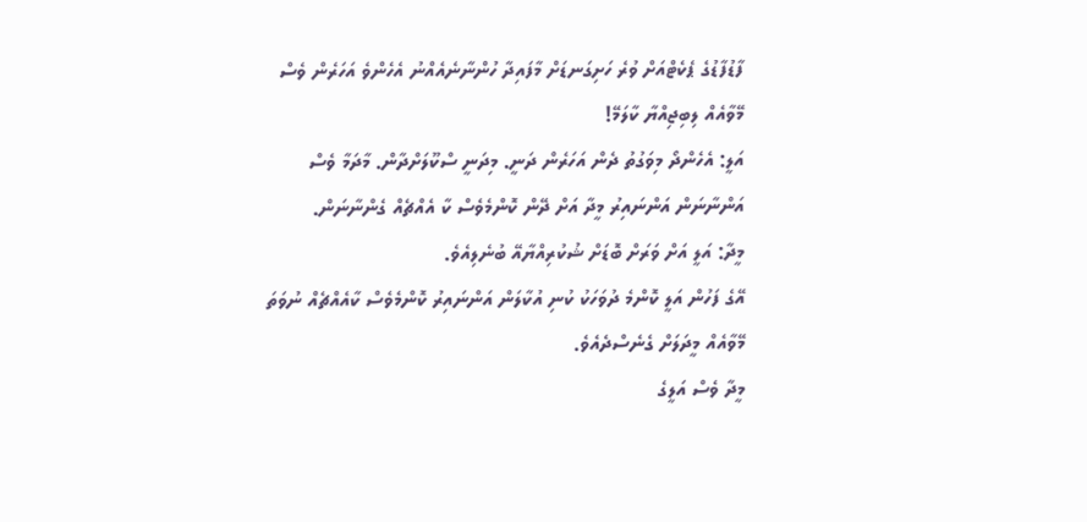ފާޑުފާޑުގެ ޕެކެޓްއަށް ވުރެ ހަށިގަނޑަށް މާފައިދާ ހުންނާނެއެއްނު އެހެންވެ އަހަރެން ވެސް މޭވާއެއް ލިބިޖިއްޔާ ކާލަމޭ!
އަލީ: އެހެންދޯ މިވަގުތު ދެން އަހަރެން ދަނީ. މިދަނީ ސްކޫލަށްދާން. މާދަމާ ވެސް އަންނާނަން އަންނައިރު މީދާ އަށް ދޭން ކޮންމެވެސް ކާ އެއްޗެއް ގެންނާނަން.
މީދާ: އަލީ އަށް ވަރަށް ބޮޑަށް ޝުކުރިއްޔާއޭ ބުނެލިއެވެ.
އޭގެ ފަހުން އަލީ ކޮންމެ ދުވަހަކު ކުނި އުކާލަން އަންނައިރު ކޮންމެވެސް ކާއެއްޗެއް ނުވަތަ މޭވާއެއް މީދަލަށް ގެނެސްދެއެވެ.
މީދާ ވެސް އަލީގެ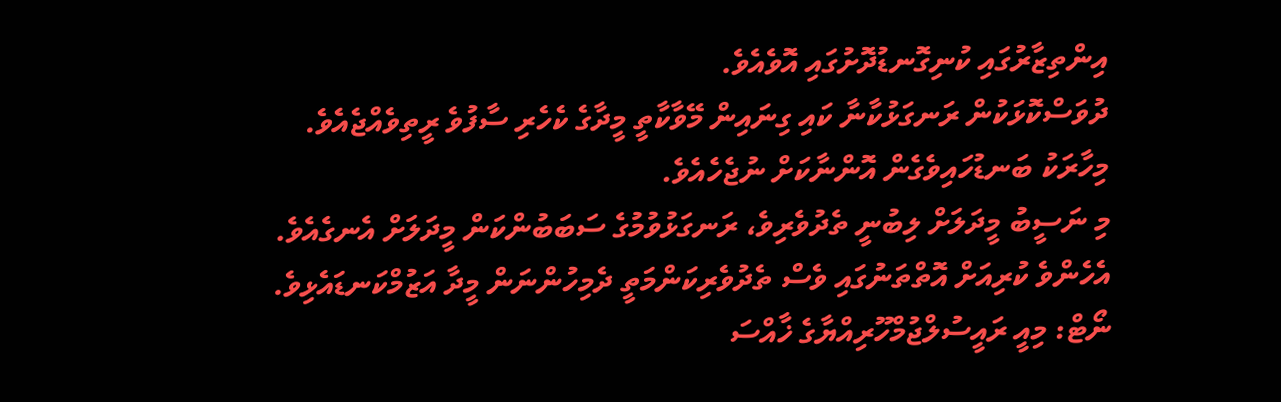އިންތިޒާރުގައި ކުނިގޮނޑުދޮށުގައި އޮވެއެވެ.
ދުވަސްކޮޅަކުން ރަނގަޅުކާނާ ކައި ގިނައިން މޭވާކާތީ މީދާގެ ކެހެރި ސާފުވެ ރީތިވެއްޖެއެވެ.
މިހާރަކު ބަނޑުހައިވެގެން އޮންނާކަށް ނުޖެހެއެވެ.
މި ނަސީބު މީދަލަށް ލިބުނީ ތެދުވެރިވެ، ރަނގަޅުވުމުގެ ސަބަބުންކަން މީދަލަށް އެނގެއެވެ.
އެހެންވެ ކުރިއަށް އޮތްތަނުގައި ވެސް ތެދުވެރިކަންމަތީ ދެމިހުންނަން މީދާ އަޒުމްކަނޑައެޅިވެ.
ނޯޓް: މިއީ ރައީސުލްޖުމްހޫރިއްޔާގެ ޚާއްސަ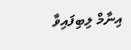އިނާމް ލިބިފައިވާ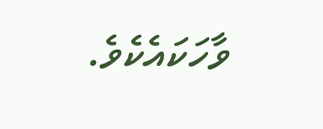ވާހަކައެކެވެ.